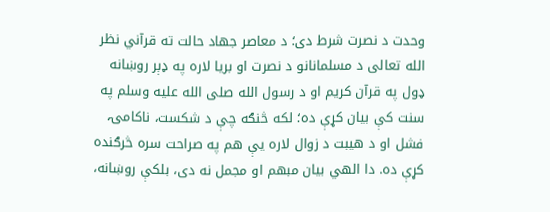وحدت د نصرت شرط دی؛ د معاصر جهاد حالت ته قرآني نظر
الله تعالی د مسلمانانو د نصرت او بریا لاره په ډېر روښانه ډول په قرآن کریم او د رسول الله صلى الله عليه وسلم په سنت کې بیان کړې ده؛ لکه څنګه چې د شکست، ناکامۍ، فشل او د هیبت د زوال لاره یې هم په صراحت سره څرګنده کړې ده. دا الهي بیان مبهم او مجمل نه دی، بلکې روښانه،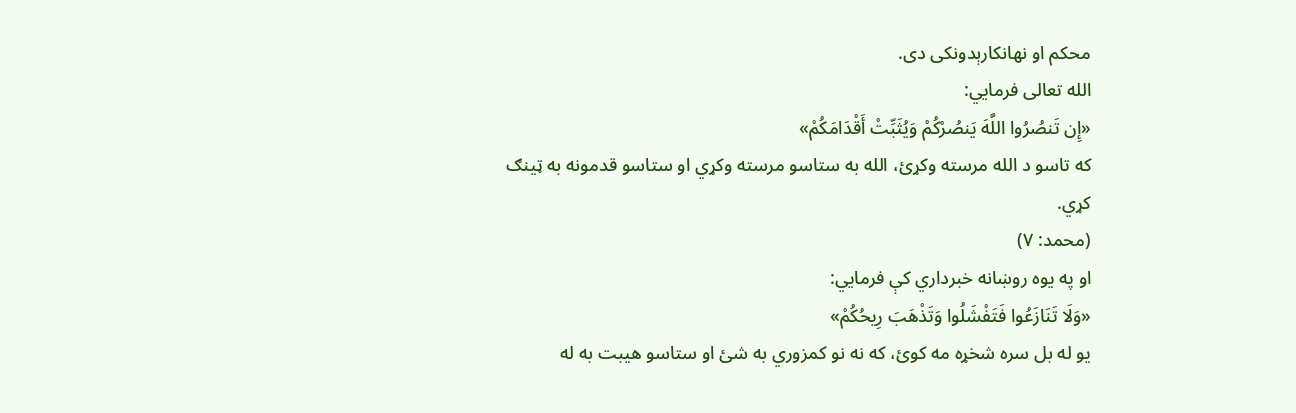محکم او نهانکارېدونکی دی.
الله تعالی فرمایي:
«إِن تَنصُرُوا اللَّهَ يَنصُرْكُمْ وَيُثَبِّتْ أَقْدَامَكُمْ»
که تاسو د الله مرسته وکړئ، الله به ستاسو مرسته وکړي او ستاسو قدمونه به ټینګ کړي.
(محمد: ۷)
او په یوه روښانه خبرداري کې فرمایي:
«وَلَا تَنَازَعُوا فَتَفْشَلُوا وَتَذْهَبَ رِيحُكُمْ»
یو له بل سره شخړه مه کوئ، که نه نو کمزوري به شئ او ستاسو هیبت به له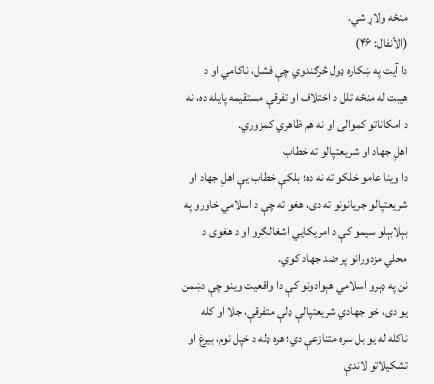منځه ولاړ شي.
(الأنفال: ۴۶)
دا آیت په ښکاره ډول څرګندوي چې فشل، ناکامي او د هیبت له منځه تلل د اختلاف او تفرقې مستقیمه پایله ده، نه د امکاناتو کموالی او نه هم ظاهري کمزوري.
اهلِ جهاد او شریعتپالو ته خطاب
دا وینا عامو خلکو ته نه ده؛ بلکې خطاب یې اهلِ جهاد او شریعتپالو جریانونو ته دی، هغو ته چې د اسلامي خاورو په بېلابېلو سیمو کې د امریکايي اشغالګرو او د هغوی د محلي مزدورانو پر ضد جهاد کوي.
نن په ډېرو اسلامي هېوادونو کې دا واقعیت وینو چې دښمن یو دی، خو جهادي شریعتپالې ډلې متفرقې، جلا او کله ناکله له یو بل سره متنازعې دي؛ هره ډله د خپل نوم، بیرغ او تشکیلاتو لاندې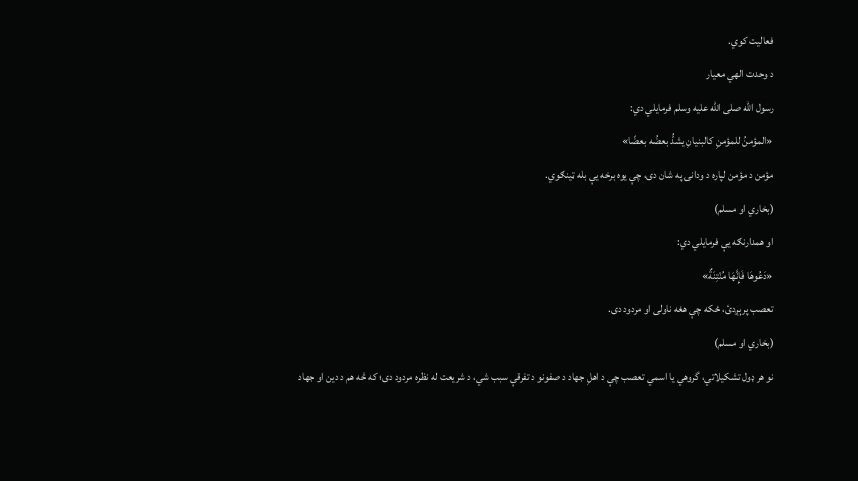فعالیت کوي.
د وحدت الهي معیار
رسول الله صلى الله عليه وسلم فرمایلي دي:
«المؤمنُ للمؤمنِ كالبنيانِ يشدُّ بعضُه بعضًا»
مؤمن د مؤمن لپاره د ودانۍ په شان دی، چې یوه برخه یې بله ټینګوي.
(بخاري او مسلم)
او همدارنګه یې فرمایلي دي:
«دَعُوهَا فَإِنَّهَا مُنْتِنَةٌ»
تعصب پرېږدئ، ځکه چې هغه ناولی او مردود دی.
(بخاري او مسلم)
نو هر ډول تشکیلاتي، گروهي یا اسمي تعصب چې د اهلِ جهاد د صفونو د تفرقې سبب شي، د شریعت له نظره مردود دی؛ که څه هم د دین او جهاد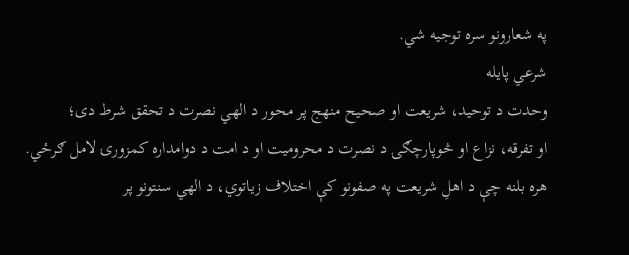په شعارونو سره توجیه شي.
شرعي پایله
وحدت د توحید، شریعت او صحیح منهج پر محور د الهي نصرت د تحقق شرط دی؛
او تفرقه، نزاع او څوپارچګۍ د نصرت د محرومیت او د امت د دوامداره کمزورۍ لامل ګرځي.
هره بلنه چې د اهلِ شریعت په صفونو کې اختلاف زیاتوي، د الهي سنتونو پر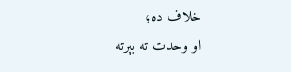خلاف ده؛
او وحدت ته بېرته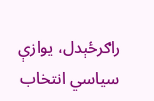راګرځېدل، یوازې سیاسي انتخاب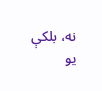نه، بلکې یو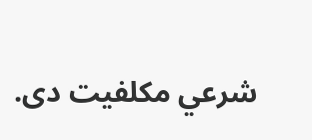شرعي مکلفیت دی.